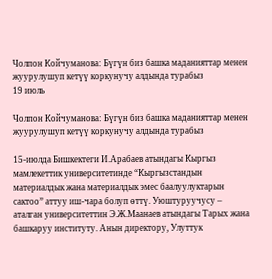Чолпон Койчуманова: Бүгүн биз башка маданияттар менен жуурулушуп кетүү коркунучу алдында турабыз
19 июль

Чолпон Койчуманова: Бүгүн биз башка маданияттар менен жуурулушуп кетүү коркунучу алдында турабыз

15-июлда Бишкектеги И.Арабаев атындагы Кыргыз мамлекеттик университетинде “Кыргызстандын материалдык жана материалдык эмес баалуулуктарын сактоо” аттуу иш-чара болуп өттү. Уюштуруучусу – аталган университеттин Э.Ж.Маанаев атындагы Тарых жана башкаруу институту. Анын директору, Улуттук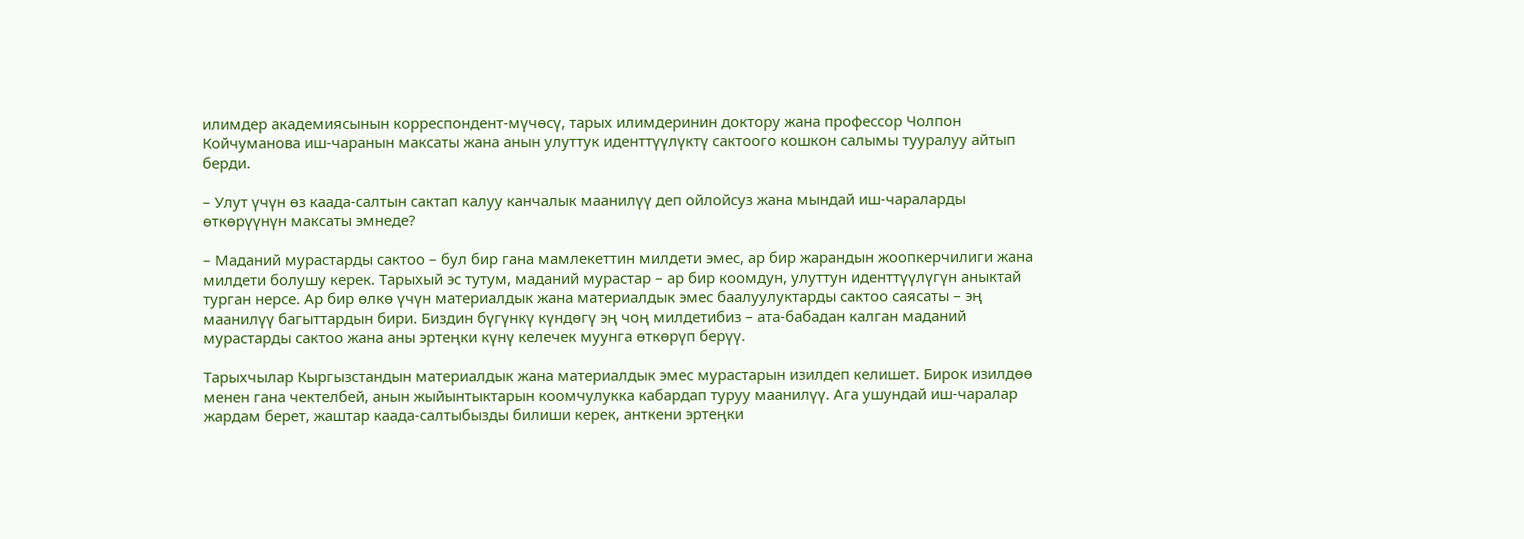илимдер академиясынын корреспондент-мүчөсү, тарых илимдеринин доктору жана профессор Чолпон Койчуманова иш-чаранын максаты жана анын улуттук иденттүүлүктү сактоого кошкон салымы тууралуу айтып берди.

– Улут үчүн өз каада-салтын сактап калуу канчалык маанилүү деп ойлойсуз жана мындай иш-чараларды өткөрүүнүн максаты эмнеде?

– Маданий мурастарды сактоо – бул бир гана мамлекеттин милдети эмес, ар бир жарандын жоопкерчилиги жана милдети болушу керек. Тарыхый эс тутум, маданий мурастар – ар бир коомдун, улуттун иденттүүлүгүн аныктай турган нерсе. Ар бир өлкө үчүн материалдык жана материалдык эмес баалуулуктарды сактоо саясаты – эң маанилүү багыттардын бири. Биздин бүгүнкү күндөгү эң чоң милдетибиз – ата-бабадан калган маданий мурастарды сактоо жана аны эртеңки күнү келечек муунга өткөрүп берүү.

Тарыхчылар Кыргызстандын материалдык жана материалдык эмес мурастарын изилдеп келишет. Бирок изилдөө менен гана чектелбей, анын жыйынтыктарын коомчулукка кабардап туруу маанилүү. Ага ушундай иш-чаралар жардам берет, жаштар каада-салтыбызды билиши керек, анткени эртеңки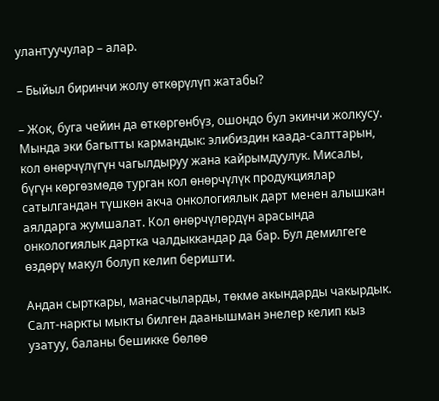улантуучулар – алар.

– Быйыл биринчи жолу өткөрүлүп жатабы?

– Жок, буга чейин да өткөргөнбүз, ошондо бул экинчи жолкусу. Мында эки багытты кармандык: элибиздин каада-салттарын, кол өнөрчүлүгүн чагылдыруу жана кайрымдуулук. Мисалы, бүгүн көргөзмөдө турган кол өнөрчүлүк продукциялар сатылгандан түшкөн акча онкологиялык дарт менен алышкан аялдарга жумшалат. Кол өнөрчүлөрдүн арасында онкологиялык дартка чалдыккандар да бар. Бул демилгеге өздөрү макул болуп келип беришти.

Андан сырткары, манасчыларды, төкмө акындарды чакырдык. Салт-наркты мыкты билген даанышман энелер келип кыз узатуу, баланы бешикке бөлөө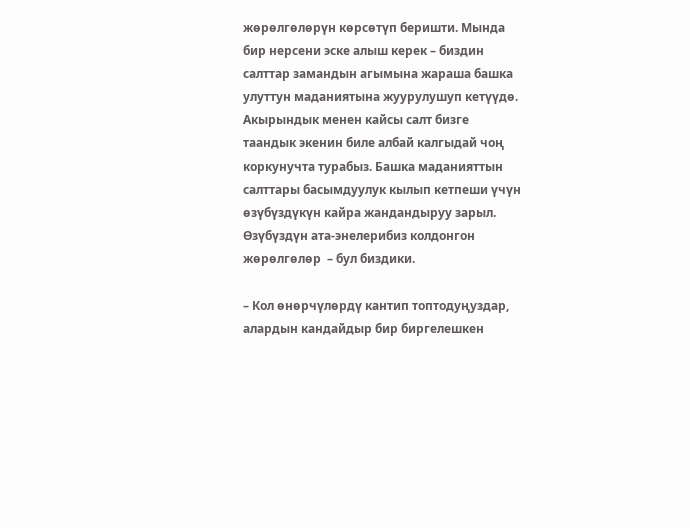жөрөлгөлөрүн көрсөтүп беришти. Мында бир нерсени эске алыш керек – биздин салттар замандын агымына жараша башка улуттун маданиятына жуурулушуп кетүүдө. Акырындык менен кайсы салт бизге таандык экенин биле албай калгыдай чоң коркунучта турабыз. Башка маданияттын салттары басымдуулук кылып кетпеши үчүн өзүбүздүкүн кайра жандандыруу зарыл. Өзүбүздүн ата-энелерибиз колдонгон жөрөлгөлөр  – бул биздики.

– Кол өнөрчүлөрдү кантип топтодуңуздар, алардын кандайдыр бир биргелешкен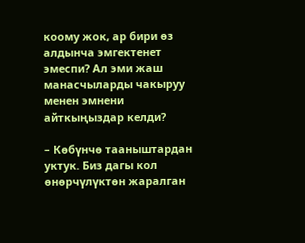коому жок, ар бири өз алдынча эмгектенет эмеспи? Ал эми жаш манасчыларды чакыруу менен эмнени айткыңыздар келди?

– Көбүнчө тааныштардан уктук. Биз дагы кол өнөрчүлүктөн жаралган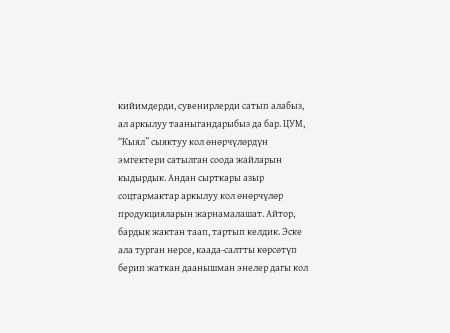кийимдерди, сувенирлерди сатып алабыз, ал аркылуу тааныгандарыбыз да бар. ЦУМ, “Кыял” сыяктуу кол өнөрчүлөрдүн эмгектери сатылган соода жайларын кыдырдык. Андан сырткары азыр соцтармактар аркылуу кол өнөрчүлөр продукцияларын жарнамалашат. Айтор, бардык жактан таап, тартып келдик. Эске ала турган нерсе, каада-салтты көрсөтүп берип жаткан даанышман энелер дагы кол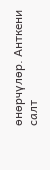өнөрчүлөр. Анткени салт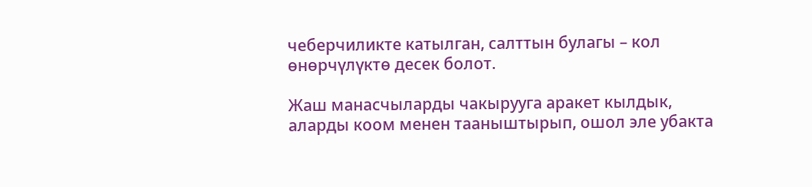чеберчиликте катылган, салттын булагы – кол өнөрчүлүктө десек болот.

Жаш манасчыларды чакырууга аракет кылдык, аларды коом менен тааныштырып, ошол эле убакта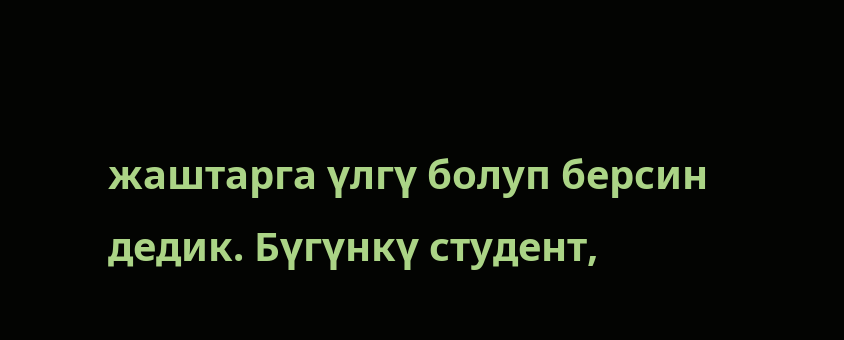жаштарга үлгү болуп берсин дедик. Бүгүнкү студент,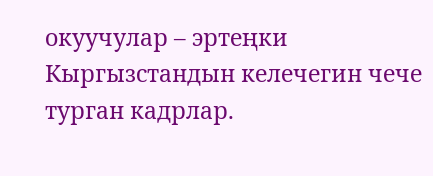окуучулар – эртеңки Кыргызстандын келечегин чече турган кадрлар.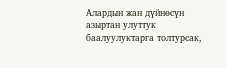Алардын жан дүйнөсүн азыртан улуттук баалуулуктарга толтурсак,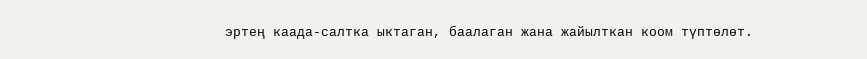эртең каада-салтка ыктаган, баалаган жана жайылткан коом түптөлөт.